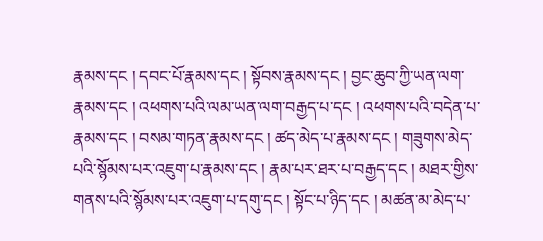རྣམས་དང ། དབང་པོ་རྣམས་དང ། སྟོབས་རྣམས་དང ། བྱང་ཆུབ་ཀྱི་ཡན་ལག་རྣམས་དང ། འཕགས་པའི་ལམ་ཡན་ལག་བརྒྱད་པ་དང ། འཕགས་པའི་བདེན་པ་རྣམས་དང ། བསམ་གཏན་རྣམས་དང ། ཚད་མེད་པ་རྣམས་དང ། གཟུགས་མེད་པའི་སྙོམས་པར་འཇུག་པ་རྣམས་དང ། རྣམ་པར་ཐར་པ་བརྒྱད་དང ། མཐར་གྱིས་གནས་པའི་སྙོམས་པར་འཇུག་པ་དགུ་དང ། སྟོང་པ་ཉིད་དང ། མཚན་མ་མེད་པ་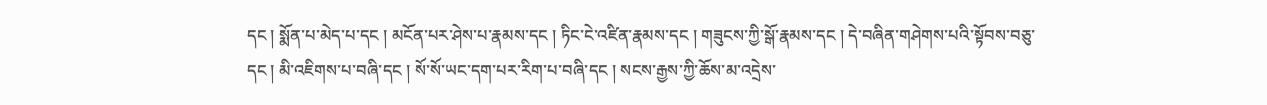དང ། སྨོན་པ་མེད་པ་དང ། མངོན་པར་ཤེས་པ་རྣམས་དང ། ཏིང་ངེ་འཛིན་རྣམས་དང ། གཟུངས་ཀྱི་སྒོ་རྣམས་དང ། དེ་བཞིན་གཤེགས་པའི་སྟོབས་བཅུ་དང ། མི་འཇིགས་པ་བཞི་དང ། སོ་སོ་ཡང་དག་པར་རིག་པ་བཞི་དང ། སངས་རྒྱས་ཀྱི་ཆོས་མ་འདྲེས་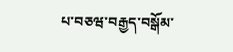པ་བཅཝ་བརྒྱད་བསྒོམ་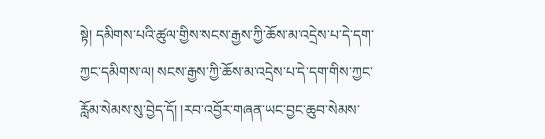སྟེ། དམིགས་པའི་ཚུལ་གྱིས་སངས་རྒྱས་ཀྱི་ཆོས་མ་འདྲེས་པ་དེ་དག་ཀྱང་དམིགས་ལ། སངས་རྒྱས་ཀྱི་ཆོས་མ་འདྲེས་པ་དེ་དག་གིས་ཀྱང་རློམ་སེམས་སུ་བྱེད་དོ། །རབ་འབྱོར་གཞན་ཡང་བྱང་ཆུབ་སེམས་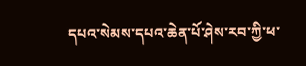དཔའ་སེམས་དཔའ་ཆེན་པོ་ཤེས་རབ་ཀྱི་ཕ་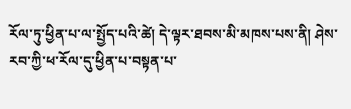རོལ་ཏུ་ཕྱིན་པ་ལ་སྤྱོད་པའི་ཚེ། དེ་ལྟར་ཐབས་མི་མཁས་པས་ནི། ཤེས་རབ་ཀྱི་ཕ་རོལ་དུ་ཕྱིན་པ་བསྟན་པ་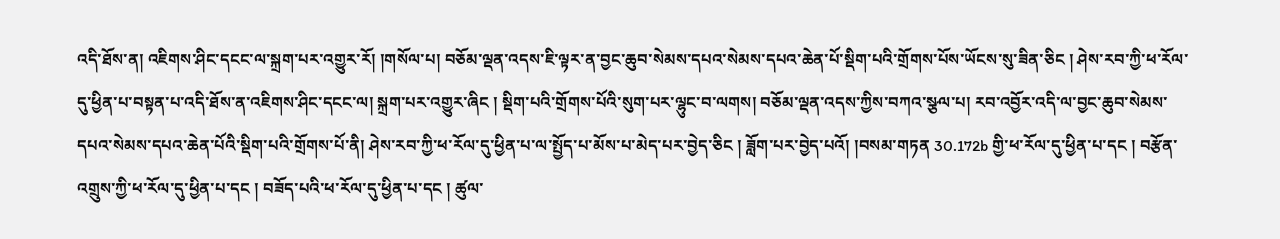འདི་ཐོས་ན། འཇིགས་ཤིང་དངང་ལ་སྐྲག་པར་འགྱུར་རོ། །གསོལ་པ། བཅོམ་ལྡན་འདས་ཇི་ལྟར་ན་བྱང་ཆུབ་སེམས་དཔའ་སེམས་དཔའ་ཆེན་པོ་སྡིག་པའི་གྲོགས་པོས་ཡོངས་སུ་ཟིན་ཅིང ། ཤེས་རབ་ཀྱི་ཕ་རོལ་དུ་ཕྱིན་པ་བསྟན་པ་འདི་ཐོས་ན་འཇིགས་ཤིང་དངང་ལ། སྐྲག་པར་འགྱུར་ཞིང ། སྡིག་པའི་གྲོགས་པོའི་སུག་པར་ལྷུང་བ་ལགས། བཅོམ་ལྡན་འདས་ཀྱིས་བཀའ་སྩལ་པ། རབ་འབྱོར་འདི་ལ་བྱང་ཆུབ་སེམས་དཔའ་སེམས་དཔའ་ཆེན་པོའི་སྡིག་པའི་གྲོགས་པོ་ནི། ཤེས་རབ་ཀྱི་ཕ་རོལ་དུ་ཕྱིན་པ་ལ་སྤྱོད་པ་མོས་པ་མེད་པར་བྱེད་ཅིང ། ཟློག་པར་བྱེད་པའོ། །བསམ་གཏན 30.172b གྱི་ཕ་རོལ་དུ་ཕྱིན་པ་དང ། བརྩོན་འགྲུས་ཀྱི་ཕ་རོལ་དུ་ཕྱིན་པ་དང ། བཟོད་པའི་ཕ་རོལ་དུ་ཕྱིན་པ་དང ། ཚུལ་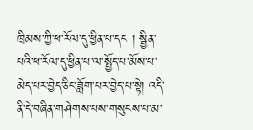ཁྲིམས་ཀྱི་ཕ་རོལ་དུ་ཕྱིན་པ་དང ། སྦྱིན་པའི་ཕ་རོལ་དུ་ཕྱིན་པ་ལ་སྤྱོད་པ་མོས་པ་མེད་པར་བྱེད་ཅིང་ཟློག་པར་བྱེད་པ་སྟེ། འདི་ནི་དེ་བཞིན་གཤེགས་པས་གསུངས་པ་མ་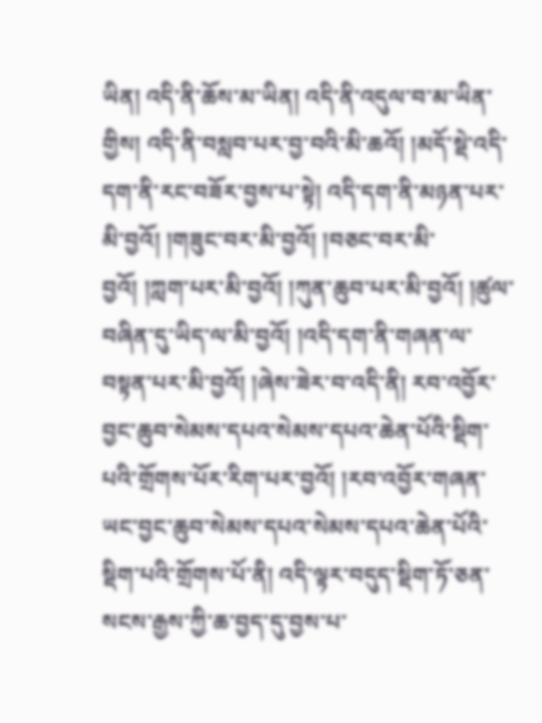ཡིན། འདི་ནི་ཆོས་མ་ཡིན། འདི་ནི་འདུལ་བ་མ་ཡིན་གྱིས། འདི་ནི་བསླབ་པར་བྱ་བའི་མི་ཆའོ། །མདོ་སྡེ་འདི་དག་ནི་རང་བཟོར་བྱས་པ་སྟེ། འདི་དག་ནི་མཉན་པར་མི་བྱའོ། །གཟུང་བར་མི་བྱའོ། །བཅང་བར་མི་བྱའོ། །ཀླག་པར་མི་བྱའོ། །ཀུན་ཆུབ་པར་མི་བྱའོ། །ཚུལ་བཞིན་དུ་ཡིད་ལ་མི་བྱའོ། །འདི་དག་ནི་གཞན་ལ་བསྟན་པར་མི་བྱའོ། །ཞེས་ཟེར་བ་འདི་ནི། རབ་འབྱོར་བྱང་ཆུབ་སེམས་དཔའ་སེམས་དཔའ་ཆེན་པོའི་སྡིག་པའི་གྲོགས་པོར་རིག་པར་བྱའོ། །རབ་འབྱོར་གཞན་ཡང་བྱང་ཆུབ་སེམས་དཔའ་སེམས་དཔའ་ཆེན་པོའི་སྡིག་པའི་གྲོགས་པོ་ནི། འདི་ལྟར་བདུད་སྡིག་ཏོ་ཅན་སངས་རྒྱས་ཀྱི་ཆ་བྱད་དུ་བྱས་པ་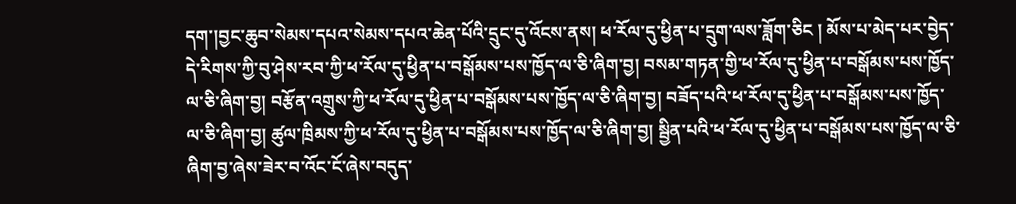དག་།བྱང་ཆུབ་སེམས་དཔའ་སེམས་དཔའ་ཆེན་པོའི་དྲུང་དུ་འོངས་ནས། ཕ་རོལ་དུ་ཕྱིན་པ་དྲུག་ལས་ཟློག་ཅིང ། མོས་པ་མེད་པར་བྱེད་དེ་རིགས་ཀྱི་བུ་ཤེས་རབ་ཀྱི་ཕ་རོལ་དུ་ཕྱིན་པ་བསྒོམས་པས་ཁྱོད་ལ་ཅི་ཞིག་བྱ། བསམ་གཏན་གྱི་ཕ་རོལ་དུ་ཕྱིན་པ་བསྒོམས་པས་ཁྱོད་ལ་ཅི་ཞིག་བྱ། བརྩོན་འགྲུས་ཀྱི་ཕ་རོལ་དུ་ཕྱིན་པ་བསྒོམས་པས་ཁྱོད་ལ་ཅི་ཞིག་བྱ། བཟོད་པའི་ཕ་རོལ་དུ་ཕྱིན་པ་བསྒོམས་པས་ཁྱོད་ལ་ཅི་ཞིག་བྱ། ཚུལ་ཁྲིམས་ཀྱི་ཕ་རོལ་དུ་ཕྱིན་པ་བསྒོམས་པས་ཁྱོད་ལ་ཅི་ཞིག་བྱ། སྦྱིན་པའི་ཕ་རོལ་དུ་ཕྱིན་པ་བསྒོམས་པས་ཁྱོད་ལ་ཅི་ཞིག་བྱ་ཞེས་ཟེར་བ་འོང་ངོ་ཞེས་བདུད་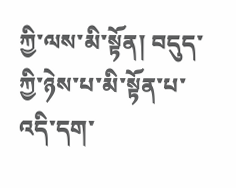ཀྱི་ལས་མི་སྟོན། བདུད་ཀྱི་ཉེས་པ་མི་སྟོན་པ་འདི་དག་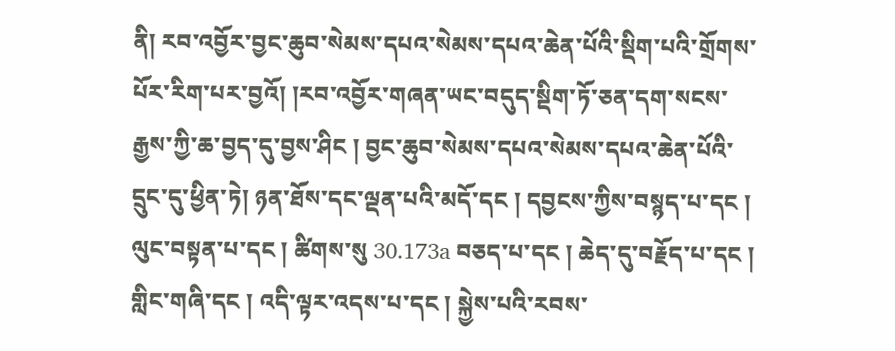ནི། རབ་འབྱོར་བྱང་ཆུབ་སེམས་དཔའ་སེམས་དཔའ་ཆེན་པོའི་སྡིག་པའི་གྲོགས་པོར་རིག་པར་བྱའོ། །རབ་འབྱོར་གཞན་ཡང་བདུད་སྡིག་ཏོ་ཅན་དག་སངས་རྒྱས་ཀྱི་ཆ་བྱད་དུ་བྱས་ཤིང ། བྱང་ཆུབ་སེམས་དཔའ་སེམས་དཔའ་ཆེན་པོའི་དྲུང་དུ་ཕྱིན་ཏེ། ཉན་ཐོས་དང་ལྡན་པའི་མདོ་དང ། དབྱངས་ཀྱིས་བསྙད་པ་དང ། ལུང་བསྟན་པ་དང ། ཚིགས་སུ 30.173a བཅད་པ་དང ། ཆེད་དུ་བརྗོད་པ་དང ། གླིང་གཞི་དང ། འདི་ལྟར་འདས་པ་དང ། སྐྱེས་པའི་རབས་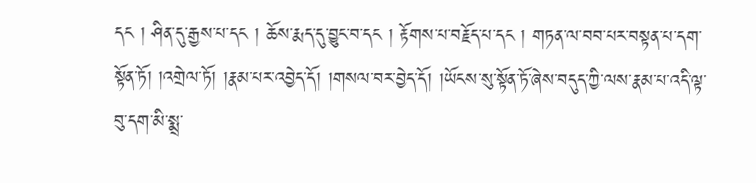དང ། ཤིན་དུ་རྒྱས་པ་དང ། ཆོས་རྨད་དུ་བྱུང་བ་དང ། རྟོགས་པ་བརྗོད་པ་དང ། གཏན་ལ་བབ་པར་བསྟན་པ་དག་སྟོན་ཏོ། །འགྲེལ་ཏོ། །རྣམ་པར་འབྱེད་དོ། །གསལ་བར་བྱེད་དོ། །ཡོངས་སུ་སྟོན་ཏོ་ཞེས་བདུད་ཀྱི་ལས་རྣམ་པ་འདི་ལྟ་བུ་དག་མི་སྨྲ་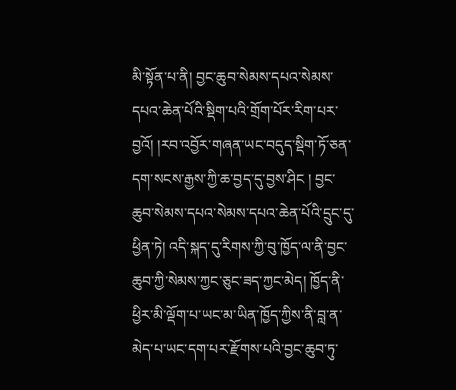མི་སྟོན་པ་ནི། བྱང་ཆུབ་སེམས་དཔའ་སེམས་དཔའ་ཆེན་པོའི་སྡིག་པའི་གྲོག་པོར་རིག་པར་བྱའོ། །རབ་འབྱོར་གཞན་ཡང་བདུད་སྡིག་ཏོ་ཅན་དག་སངས་རྒྱས་ཀྱི་ཆ་བྱད་དུ་བྱས་ཤིང ། བྱང་ཆུབ་སེམས་དཔའ་སེམས་དཔའ་ཆེན་པོའི་དྲུང་དུ་ཕྱིན་ཏེ། འདི་སྐད་དུ་རིགས་ཀྱི་བུ་ཁྱོད་ལ་ནི་བྱང་ཆུབ་ཀྱི་སེམས་ཀྱང་ཅུང་ཟད་ཀྱང་མེད། ཁྱོད་ནི་ཕྱིར་མི་ལྡོག་པ་ཡང་མ་ཡིན་ཁྱོད་ཀྱིས་ནི་བླ་ན་མེད་པ་ཡང་དག་པར་རྫོགས་པའི་བྱང་ཆུབ་ཏུ་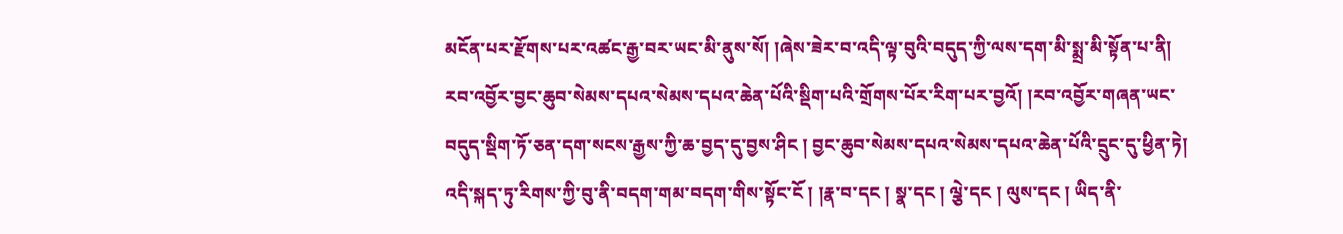མངོན་པར་རྫོགས་པར་འཚང་རྒྱ་བར་ཡང་མི་ནུས་སོ། །ཞེས་ཟེར་བ་འདི་ལྟ་བུའི་བདུད་ཀྱི་ལས་དག་མི་སྨྲ་མི་སྟོན་པ་ནི། རབ་འབྱོར་བྱང་ཆུབ་སེམས་དཔའ་སེམས་དཔའ་ཆེན་པོའི་སྡིག་པའི་གྲོགས་པོར་རིག་པར་བྱའོ། །རབ་འབྱོར་གཞན་ཡང་བདུད་སྡིག་ཏོ་ཅན་དག་སངས་རྒྱས་ཀྱི་ཆ་བྱད་དུ་བྱས་ཤིང ། བྱང་ཆུབ་སེམས་དཔའ་སེམས་དཔའ་ཆེན་པོའི་དྲུང་དུ་ཕྱིན་ཏེ། འདི་སྐད་ཏུ་རིགས་ཀྱི་བུ་ནི་བདག་གམ་བདག་གིས་སྟོང་ངོ ། །རྣ་བ་དང ། སྣ་དང ། ལྕེ་དང ། ལུས་དང ། ཡིད་ནི་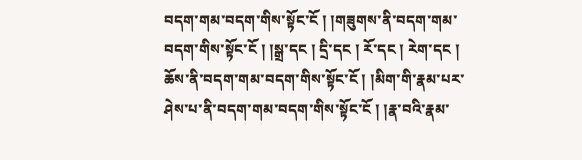བདག་གམ་བདག་གིས་སྟོང་ངོ ། །གཟུགས་ནི་བདག་གམ་བདག་གིས་སྟོང་ངོ ། །སྒྲ་དང ། དྲི་དང ། རོ་དང ། རེག་དང ། ཆོས་ནི་བདག་གམ་བདག་གིས་སྟོང་ངོ ། །མིག་གི་རྣམ་པར་ཤེས་པ་ནི་བདག་གམ་བདག་གིས་སྟོང་ངོ ། །རྣ་བའི་རྣམ་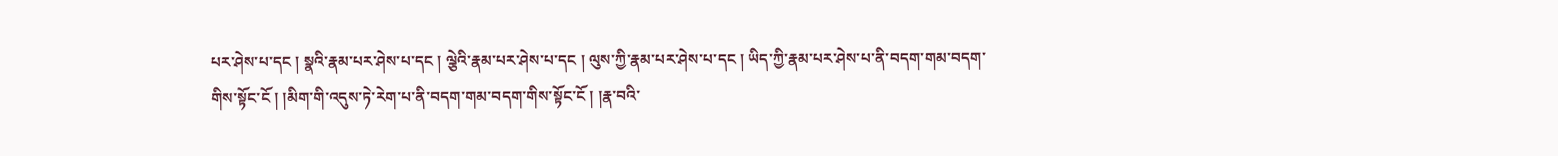པར་ཤེས་པ་དང ། སྣའི་རྣམ་པར་ཤེས་པ་དང ། ལྕེའི་རྣམ་པར་ཤེས་པ་དང ། ལུས་ཀྱི་རྣམ་པར་ཤེས་པ་དང ། ཡིད་ཀྱི་རྣམ་པར་ཤེས་པ་ནི་བདག་གམ་བདག་གིས་སྟོང་ངོ ། །མིག་གི་འདུས་ཏེ་རེག་པ་ནི་བདག་གམ་བདག་གིས་སྟོང་ངོ ། །རྣ་བའི་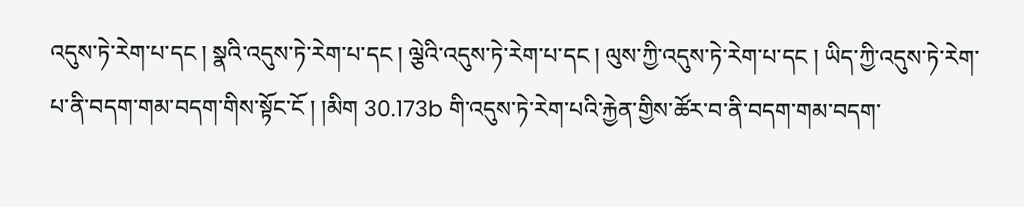འདུས་ཏེ་རེག་པ་དང ། སྣའི་འདུས་ཏེ་རེག་པ་དང ། ལྕེའི་འདུས་ཏེ་རེག་པ་དང ། ལུས་ཀྱི་འདུས་ཏེ་རེག་པ་དང ། ཡིད་ཀྱི་འདུས་ཏེ་རེག་པ་ནི་བདག་གམ་བདག་གིས་སྟོང་ངོ ། །མིག 30.173b གི་འདུས་ཏེ་རེག་པའི་རྐྱེན་གྱིས་ཚོར་བ་ནི་བདག་གམ་བདག་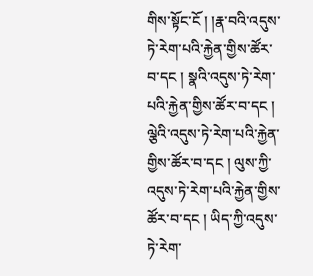གིས་སྟོང་ངོ ། །རྣ་བའི་འདུས་ཏེ་རེག་པའི་རྐྱེན་གྱིས་ཚོར་བ་དང ། སྣའི་འདུས་ཏེ་རེག་པའི་རྐྱེན་གྱིས་ཚོར་བ་དང ། ལྕེའི་འདུས་ཏེ་རེག་པའི་རྐྱེན་གྱིས་ཚོར་བ་དང ། ལུས་ཀྱི་འདུས་ཏེ་རེག་པའི་རྐྱེན་གྱིས་ཚོར་བ་དང ། ཡིད་ཀྱི་འདུས་ཏེ་རེག་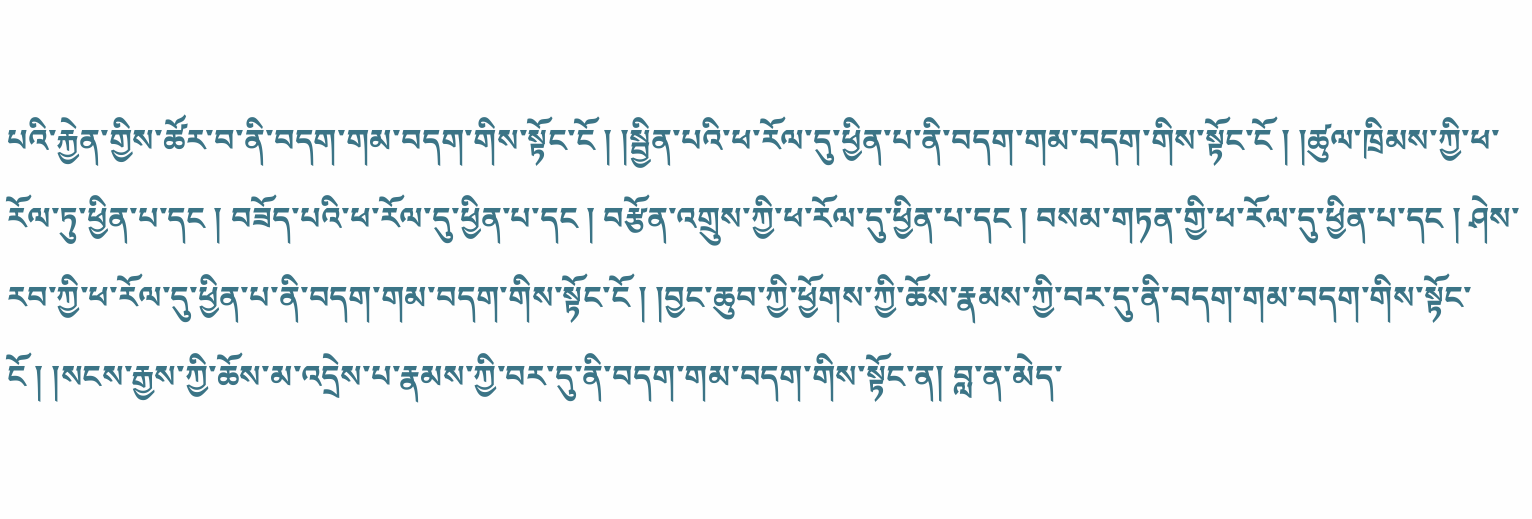པའི་རྐྱེན་གྱིས་ཚོར་བ་ནི་བདག་གམ་བདག་གིས་སྟོང་ངོ ། །སྦྱིན་པའི་ཕ་རོལ་དུ་ཕྱིན་པ་ནི་བདག་གམ་བདག་གིས་སྟོང་ངོ ། །ཚུལ་ཁྲིམས་ཀྱི་ཕ་རོལ་ཏུ་ཕྱིན་པ་དང ། བཟོད་པའི་ཕ་རོལ་དུ་ཕྱིན་པ་དང ། བརྩོན་འགྲུས་ཀྱི་ཕ་རོལ་དུ་ཕྱིན་པ་དང ། བསམ་གཏན་གྱི་ཕ་རོལ་དུ་ཕྱིན་པ་དང ། ཤེས་རབ་ཀྱི་ཕ་རོལ་དུ་ཕྱིན་པ་ནི་བདག་གམ་བདག་གིས་སྟོང་ངོ ། །བྱང་ཆུབ་ཀྱི་ཕྱོགས་ཀྱི་ཆོས་རྣམས་ཀྱི་བར་དུ་ནི་བདག་གམ་བདག་གིས་སྟོང་ངོ ། །སངས་རྒྱས་ཀྱི་ཆོས་མ་འདྲེས་པ་རྣམས་ཀྱི་བར་དུ་ནི་བདག་གམ་བདག་གིས་སྟོང་ན། བླ་ན་མེད་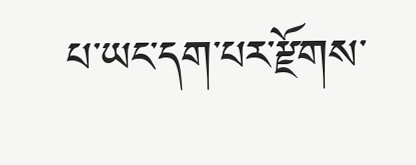པ་ཡང་དག་པར་རྫོགས་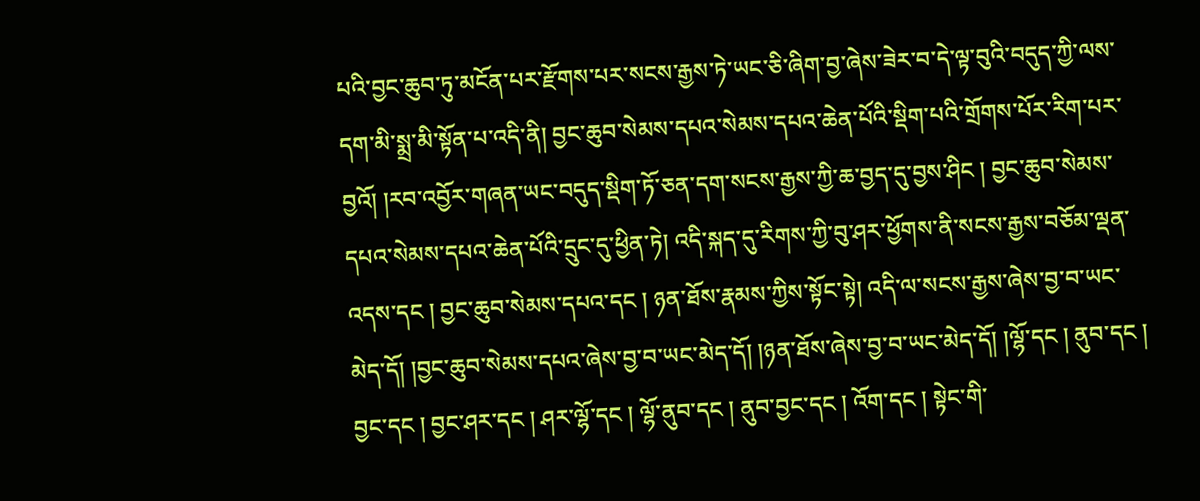པའི་བྱང་ཆུབ་ཏུ་མངོན་པར་རྫོགས་པར་སངས་རྒྱས་ཏེ་ཡང་ཅི་ཞིག་བྱ་ཞེས་ཟེར་བ་དེ་ལྟ་བུའི་བདུད་ཀྱི་ལས་དག་མི་སྨྲ་མི་སྟོན་པ་འདི་ནི། བྱང་ཆུབ་སེམས་དཔའ་སེམས་དཔའ་ཆེན་པོའི་སྡིག་པའི་གྲོགས་པོར་རིག་པར་བྱའོ། །རབ་འབྱོར་གཞན་ཡང་བདུད་སྡིག་ཏོ་ཅན་དག་སངས་རྒྱས་ཀྱི་ཆ་བྱད་དུ་བྱས་ཤིང ། བྱང་ཆུབ་སེམས་དཔའ་སེམས་དཔའ་ཆེན་པོའི་དྲུང་དུ་ཕྱིན་ཏེ། འདི་སྐད་དུ་རིགས་ཀྱི་བུ་ཤར་ཕྱོགས་ནི་སངས་རྒྱས་བཅོམ་ལྡན་འདས་དང ། བྱང་ཆུབ་སེམས་དཔའ་དང ། ཉན་ཐོས་རྣམས་ཀྱིས་སྟོང་སྟེ། འདི་ལ་སངས་རྒྱས་ཞེས་བྱ་བ་ཡང་མེད་དོ། །བྱང་ཆུབ་སེམས་དཔའ་ཞེས་བྱ་བ་ཡང་མེད་དོ། །ཉན་ཐོས་ཞེས་བྱ་བ་ཡང་མེད་དོ། །ལྷོ་དང ། ནུབ་དང ། བྱང་དང ། བྱང་ཤར་དང ། ཤར་ལྷོ་དང ། ལྷོ་ནུབ་དང ། ནུབ་བྱང་དང ། འོག་དང ། སྟེང་གི་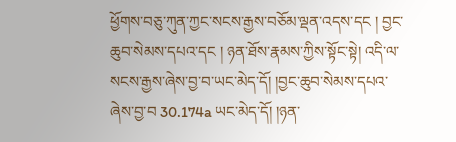ཕྱོགས་བཅུ་ཀུན་ཀྱང་སངས་རྒྱས་བཅོམ་ལྡན་འདས་དང ། བྱང་ཆུབ་སེམས་དཔའ་དང ། ཉན་ཐོས་རྣམས་ཀྱིས་སྟོང་སྟེ། འདི་ལ་སངས་རྒྱས་ཞེས་བྱ་བ་ཡང་མེད་དོ། །བྱང་ཆུབ་སེམས་དཔའ་ཞེས་བྱ་བ 30.174a ཡང་མེད་དོ། །ཉན་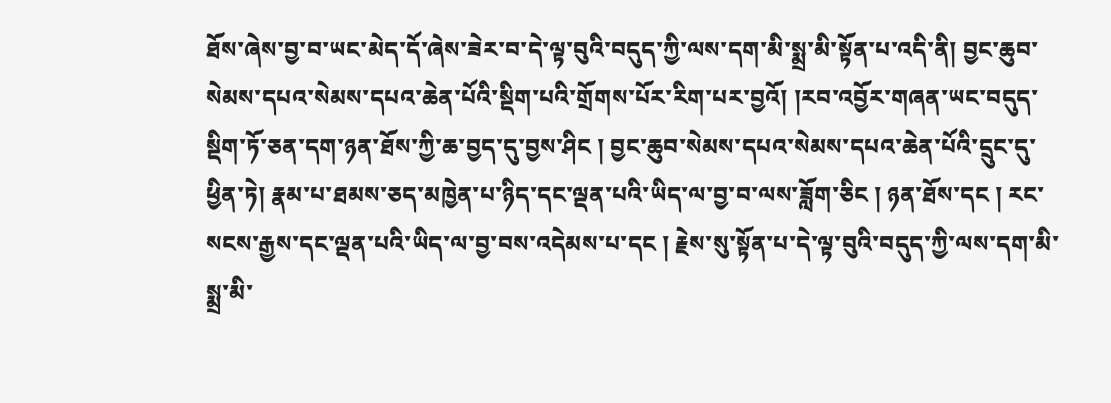ཐོས་ཞེས་བྱ་བ་ཡང་མེད་དོ་ཞེས་ཟེར་བ་དེ་ལྟ་བུའི་བདུད་ཀྱི་ལས་དག་མི་སྨྲ་མི་སྟོན་པ་འདི་ནི། བྱང་ཆུབ་སེམས་དཔའ་སེམས་དཔའ་ཆེན་པོའི་སྡིག་པའི་གྲོགས་པོར་རིག་པར་བྱའོ། །རབ་འབྱོར་གཞན་ཡང་བདུད་སྡིག་ཏོ་ཅན་དག་ཉན་ཐོས་ཀྱི་ཆ་བྱད་དུ་བྱས་ཤིང ། བྱང་ཆུབ་སེམས་དཔའ་སེམས་དཔའ་ཆེན་པོའི་དྲུང་དུ་ཕྱིན་ཏེ། རྣམ་པ་ཐམས་ཅད་མཁྱེན་པ་ཉིད་དང་ལྡན་པའི་ཡིད་ལ་བྱ་བ་ལས་ཟློག་ཅིང ། ཉན་ཐོས་དང ། རང་སངས་རྒྱས་དང་ལྡན་པའི་ཡིད་ལ་བྱ་བས་འདེམས་པ་དང ། རྗེས་སུ་སྟོན་པ་དེ་ལྟ་བུའི་བདུད་ཀྱི་ལས་དག་མི་སྨྲ་མི་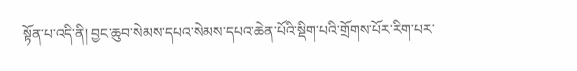སྟོན་པ་འདི་ནི། བྱང་ཆུབ་སེམས་དཔའ་སེམས་དཔའ་ཆེན་པོའི་སྡིག་པའི་གྲོགས་པོར་རིག་པར་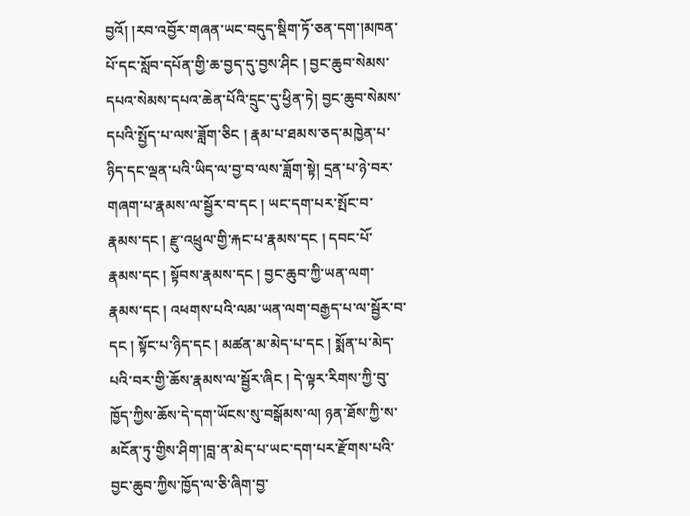བྱའོ། །རབ་འབྱོར་གཞན་ཡང་བདུད་སྡིག་ཏོ་ཅན་དག་།མཁན་པོ་དང་སློབ་དཔོན་གྱི་ཆ་བྱད་དུ་བྱས་ཤིང ། བྱང་ཆུབ་སེམས་དཔའ་སེམས་དཔའ་ཆེན་པོའི་དྲུང་དུ་ཕྱིན་ཏེ། བྱང་ཆུབ་སེམས་དཔའི་སྤྱོད་པ་ལས་ཟློག་ཅིང ། རྣམ་པ་ཐམས་ཅད་མཁྱེན་པ་ཉིད་དང་ལྡན་པའི་ཡིད་ལ་བྱ་བ་ལས་ཟློག་སྟེ། དྲན་པ་ཉེ་བར་གཞག་པ་རྣམས་ལ་སྦྱོར་བ་དང ། ཡང་དག་པར་སྤོང་བ་རྣམས་དང ། རྫུ་འཕྲུལ་གྱི་རྐང་པ་རྣམས་དང ། དབང་པོ་རྣམས་དང ། སྟོབས་རྣམས་དང ། བྱང་ཆུབ་ཀྱི་ཡན་ལག་རྣམས་དང ། འཕགས་པའི་ལམ་ཡན་ལག་བརྒྱད་པ་ལ་སྦྱོར་བ་དང ། སྟོང་པ་ཉིད་དང ། མཚན་མ་མེད་པ་དང ། སྨོན་པ་མེད་པའི་བར་གྱི་ཆོས་རྣམས་ལ་སྦྱོར་ཞིང ། དེ་ལྟར་རིགས་ཀྱི་བུ་ཁྱོད་ཀྱིས་ཆོས་དེ་དག་ཡོངས་སུ་བསྒོམས་ལ། ཉན་ཐོས་ཀྱི་ས་མངོན་ཏུ་གྱིས་ཤིག་།བླ་ན་མེད་པ་ཡང་དག་པར་རྫོགས་པའི་བྱང་ཆུབ་ཀྱིས་ཁྱོད་ལ་ཅི་ཞིག་བྱ་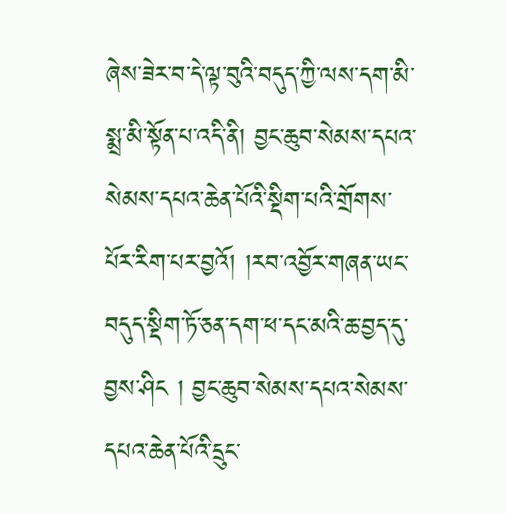ཞེས་ཟེར་བ་དེ་ལྟ་བུའི་བདུད་ཀྱི་ལས་དག་མི་སྨྲ་མི་སྟོན་པ་འདི་ནི། བྱང་ཆུབ་སེམས་དཔའ་སེམས་དཔའ་ཆེན་པོའི་སྡིག་པའི་གྲོགས་པོར་རིག་པར་བྱའོ། །རབ་འབྱོར་གཞན་ཡང་བདུད་སྡིག་ཏོ་ཅན་དག་ཕ་དང་མའི་ཆ་བྱད་དུ་བྱས་ཤིང ། བྱང་ཆུབ་སེམས་དཔའ་སེམས་དཔའ་ཆེན་པོའི་དྲུང་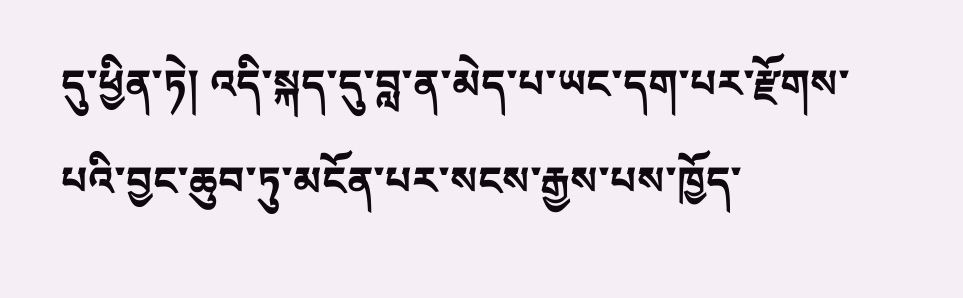དུ་ཕྱིན་ཏེ། འདི་སྐད་དུ་བླ་ན་མེད་པ་ཡང་དག་པར་རྫོགས་པའི་བྱང་ཆུབ་ཏུ་མངོན་པར་སངས་རྒྱས་པས་ཁྱོད་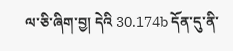ལ་ཅི་ཞིག་བྱ། དེའི 30.174b དོན་དུ་ནི་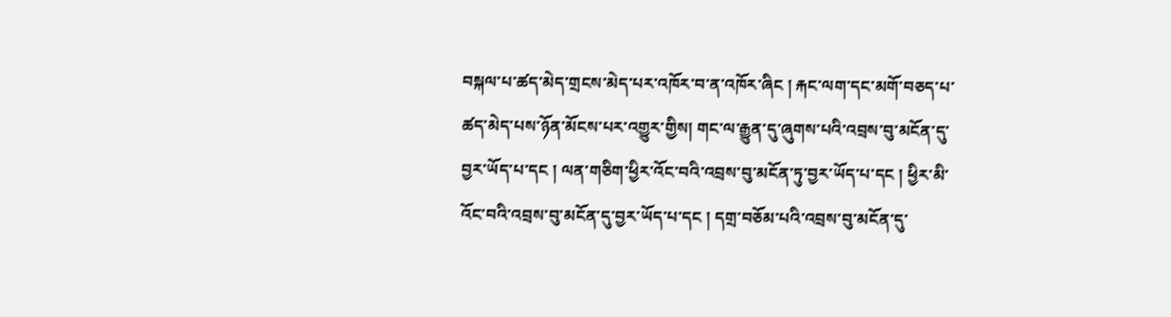བསྐལ་པ་ཚད་མེད་གྲངས་མེད་པར་འཁོར་བ་ན་འཁོར་ཞིང ། རྐང་ལག་དང་མགོ་བཅད་པ་ཚད་མེད་པས་ཉོན་མོངས་པར་འགྱུར་གྱིས། གང་ལ་རྒྱུན་དུ་ཞུགས་པའི་འབྲས་བུ་མངོན་དུ་བྱར་ཡོད་པ་དང ། ལན་གཅིག་ཕྱིར་འོང་བའི་འབྲས་བུ་མངོན་ཏུ་བྱར་ཡོད་པ་དང ། ཕྱིར་མི་འོང་བའི་འབྲས་བུ་མངོན་དུ་བྱར་ཡོད་པ་དང ། དགྲ་བཅོམ་པའི་འབྲས་བུ་མངོན་དུ་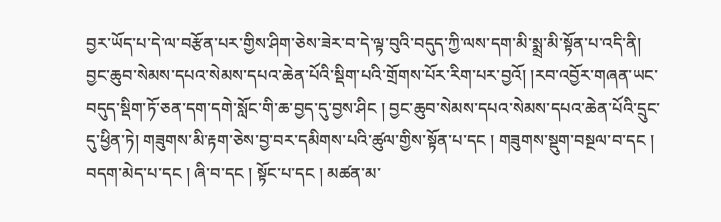བྱར་ཡོད་པ་དེ་ལ་བརྩོན་པར་གྱིས་ཤིག་ཅེས་ཟེར་བ་དེ་ལྟ་བུའི་བདུད་ཀྱི་ལས་དག་མི་སྨྲ་མི་སྟོན་པ་འདི་ནི། བྱང་ཆུབ་སེམས་དཔའ་སེམས་དཔའ་ཆེན་པོའི་སྡིག་པའི་གྲོགས་པོར་རིག་པར་བྱའོ། །རབ་འབྱོར་གཞན་ཡང་བདུད་སྡིག་ཏོ་ཅན་དག་དགེ་སློང་གི་ཆ་བྱད་དུ་བྱས་ཤིང ། བྱང་ཆུབ་སེམས་དཔའ་སེམས་དཔའ་ཆེན་པོའི་དྲུང་དུ་ཕྱིན་ཏེ། གཟུགས་མི་རྟག་ཅེས་བྱ་བར་དམིགས་པའི་ཚུལ་གྱིས་སྟོན་པ་དང ། གཟུགས་སྡུག་བསྔལ་བ་དང ། བདག་མེད་པ་དང ། ཞི་བ་དང ། སྟོང་པ་དང ། མཚན་མ་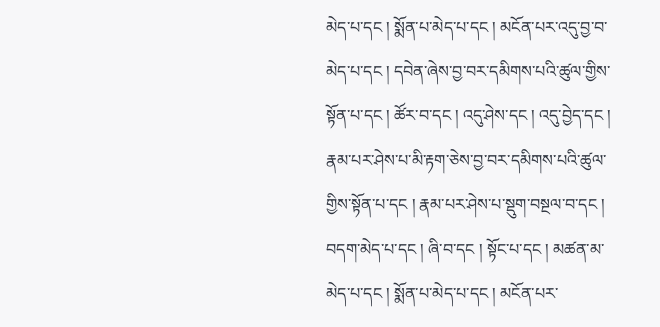མེད་པ་དང ། སྨོན་པ་མེད་པ་དང ། མངོན་པར་འདུ་བྱ་བ་མེད་པ་དང ། དབེན་ཞེས་བྱ་བར་དམིགས་པའི་ཚུལ་གྱིས་སྟོན་པ་དང ། ཚོར་བ་དང ། འདུ་ཤེས་དང ། འདུ་བྱེད་དང ། རྣམ་པར་ཤེས་པ་མི་རྟག་ཅེས་བྱ་བར་དམིགས་པའི་ཚུལ་གྱིས་སྟོན་པ་དང ། རྣམ་པར་ཤེས་པ་སྡུག་བསྔལ་བ་དང ། བདག་མེད་པ་དང ། ཞི་བ་དང ། སྟོང་པ་དང ། མཚན་མ་མེད་པ་དང ། སྨོན་པ་མེད་པ་དང ། མངོན་པར་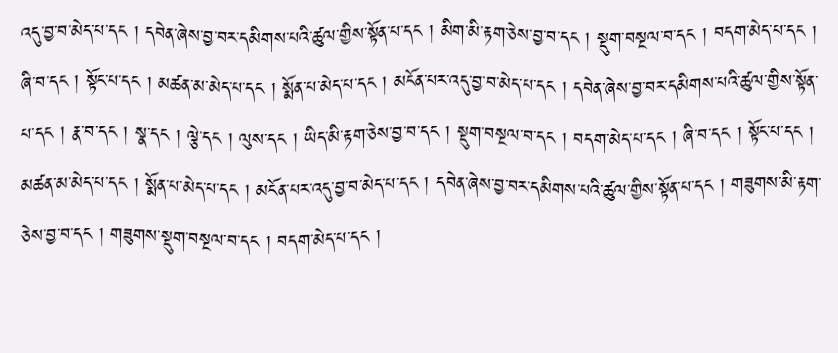འདུ་བྱ་བ་མེད་པ་དང ། དབེན་ཞེས་བྱ་བར་དམིགས་པའི་ཚུལ་གྱིས་སྟོན་པ་དང ། མིག་མི་རྟག་ཅེས་བྱ་བ་དང ། སྡུག་བསྔལ་བ་དང ། བདག་མེད་པ་དང ། ཞི་བ་དང ། སྟོང་པ་དང ། མཚན་མ་མེད་པ་དང ། སྨོན་པ་མེད་པ་དང ། མངོན་པར་འདུ་བྱ་བ་མེད་པ་དང ། དབེན་ཞེས་བྱ་བར་དམིགས་པའི་ཚུལ་གྱིས་སྟོན་པ་དང ། རྣ་བ་དང ། སྣ་དང ། ལྕེ་དང ། ལུས་དང ། ཡིད་མི་རྟག་ཅེས་བྱ་བ་དང ། སྡུག་བསྔལ་བ་དང ། བདག་མེད་པ་དང ། ཞི་བ་དང ། སྟོང་པ་དང ། མཚན་མ་མེད་པ་དང ། སྨོན་པ་མེད་པ་དང ། མངོན་པར་འདུ་བྱ་བ་མེད་པ་དང ། དབེན་ཞེས་བྱ་བར་དམིགས་པའི་ཚུལ་གྱིས་སྟོན་པ་དང ། གཟུགས་མི་རྟག་ཅེས་བྱ་བ་དང ། གཟུགས་སྡུག་བསྔལ་བ་དང ། བདག་མེད་པ་དང །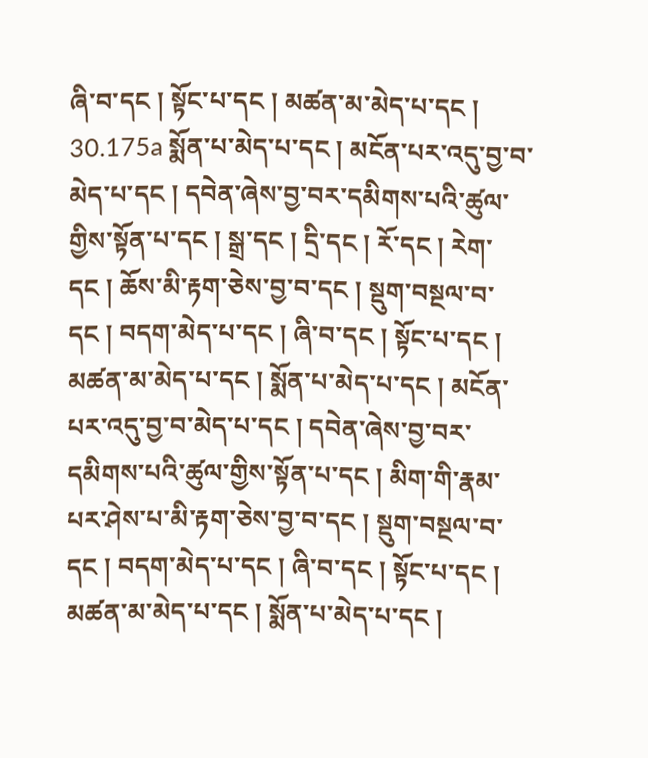ཞི་བ་དང ། སྟོང་པ་དང ། མཚན་མ་མེད་པ་དང ། 30.175a སྨོན་པ་མེད་པ་དང ། མངོན་པར་འདུ་བྱ་བ་མེད་པ་དང ། དབེན་ཞེས་བྱ་བར་དམིགས་པའི་ཚུལ་གྱིས་སྟོན་པ་དང ། སྒྲ་དང ། དྲི་དང ། རོ་དང ། རེག་དང ། ཆོས་མི་རྟག་ཅེས་བྱ་བ་དང ། སྡུག་བསྔལ་བ་དང ། བདག་མེད་པ་དང ། ཞི་བ་དང ། སྟོང་པ་དང ། མཚན་མ་མེད་པ་དང ། སྨོན་པ་མེད་པ་དང ། མངོན་པར་འདུ་བྱ་བ་མེད་པ་དང ། དབེན་ཞེས་བྱ་བར་དམིགས་པའི་ཚུལ་གྱིས་སྟོན་པ་དང ། མིག་གི་རྣམ་པར་ཤེས་པ་མི་རྟག་ཅེས་བྱ་བ་དང ། སྡུག་བསྔལ་བ་དང ། བདག་མེད་པ་དང ། ཞི་བ་དང ། སྟོང་པ་དང ། མཚན་མ་མེད་པ་དང ། སྨོན་པ་མེད་པ་དང །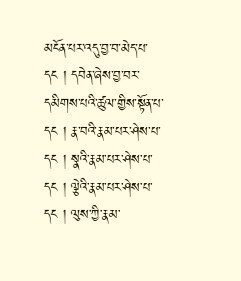མངོན་པར་འདུ་བྱ་བ་མེད་པ་དང ། དབེན་ཞེས་བྱ་བར་དམིགས་པའི་ཚུལ་གྱིས་སྟོན་པ་དང ། རྣ་བའི་རྣམ་པར་ཤེས་པ་དང ། སྣའི་རྣམ་པར་ཤེས་པ་དང ། ལྕེའི་རྣམ་པར་ཤེས་པ་དང ། ལུས་ཀྱི་རྣམ་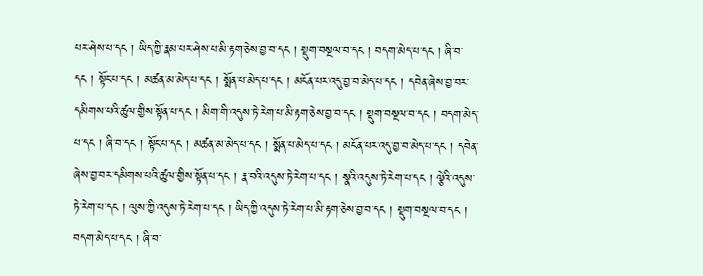པར་ཤེས་པ་དང ། ཡིད་ཀྱི་རྣམ་པར་ཤེས་པ་མི་རྟག་ཅེས་བྱ་བ་དང ། སྡུག་བསྔལ་བ་དང ། བདག་མེད་པ་དང ། ཞི་བ་དང ། སྟོང་པ་དང ། མཚན་མ་མེད་པ་དང ། སྨོན་པ་མེད་པ་དང ། མངོན་པར་འདུ་བྱ་བ་མེད་པ་དང ། དབེན་ཞེས་བྱ་བར་དམིགས་པའི་ཚུལ་གྱིས་སྟོན་པ་དང ། མིག་གི་འདུས་ཏེ་རེག་པ་མི་རྟག་ཅེས་བྱ་བ་དང ། སྡུག་བསྔལ་བ་དང ། བདག་མེད་པ་དང ། ཞི་བ་དང ། སྟོང་པ་དང ། མཚན་མ་མེད་པ་དང ། སྨོན་པ་མེད་པ་དང ། མངོན་པར་འདུ་བྱ་བ་མེད་པ་དང ། དབེན་ཞེས་བྱ་བར་དམིགས་པའི་ཚུལ་གྱིས་སྟོན་པ་དང ། རྣ་བའི་འདུས་ཏེ་རེག་པ་དང ། སྣའི་འདུས་ཏེ་རེག་པ་དང ། ལྕེའི་འདུས་ཏེ་རེག་པ་དང ། ལུས་ཀྱི་འདུས་ཏེ་རེག་པ་དང ། ཡིད་ཀྱི་འདུས་ཏེ་རེག་པ་མི་རྟག་ཅེས་བྱ་བ་དང ། སྡུག་བསྔལ་བ་དང ། བདག་མེད་པ་དང ། ཞི་བ་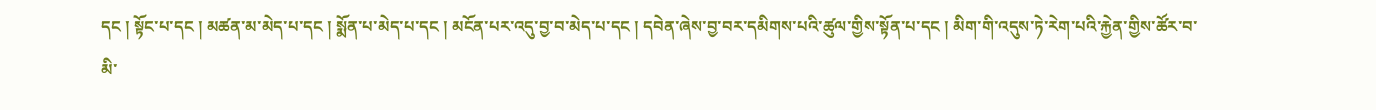དང ། སྟོང་པ་དང ། མཚན་མ་མེད་པ་དང ། སྨོན་པ་མེད་པ་དང ། མངོན་པར་འདུ་བྱ་བ་མེད་པ་དང ། དབེན་ཞེས་བྱ་བར་དམིགས་པའི་ཚུལ་གྱིས་སྟོན་པ་དང ། མིག་གི་འདུས་ཏེ་རེག་པའི་རྐྱེན་གྱིས་ཚོར་བ་མི་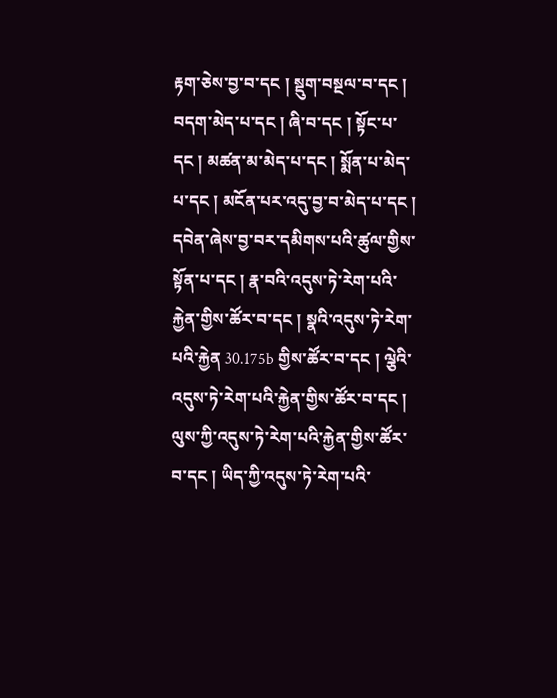རྟག་ཅེས་བྱ་བ་དང ། སྡུག་བསྔལ་བ་དང ། བདག་མེད་པ་དང ། ཞི་བ་དང ། སྟོང་པ་དང ། མཚན་མ་མེད་པ་དང ། སྨོན་པ་མེད་པ་དང ། མངོན་པར་འདུ་བྱ་བ་མེད་པ་དང ། དབེན་ཞེས་བྱ་བར་དམིགས་པའི་ཚུལ་གྱིས་སྟོན་པ་དང ། རྣ་བའི་འདུས་ཏེ་རེག་པའི་རྐྱེན་གྱིས་ཚོར་བ་དང ། སྣའི་འདུས་ཏེ་རེག་པའི་རྐྱེན 30.175b གྱིས་ཚོར་བ་དང ། ལྕེའི་འདུས་ཏེ་རེག་པའི་རྐྱེན་གྱིས་ཚོར་བ་དང ། ལུས་ཀྱི་འདུས་ཏེ་རེག་པའི་རྐྱེན་གྱིས་ཚོར་བ་དང ། ཡིད་ཀྱི་འདུས་ཏེ་རེག་པའི་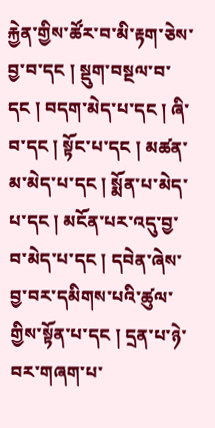རྐྱེན་གྱིས་ཚོར་བ་མི་རྟག་ཅེས་བྱ་བ་དང ། སྡུག་བསྔལ་བ་དང ། བདག་མེད་པ་དང ། ཞི་བ་དང ། སྟོང་པ་དང ། མཚན་མ་མེད་པ་དང ། སྨོན་པ་མེད་པ་དང ། མངོན་པར་འདུ་བྱ་བ་མེད་པ་དང ། དབེན་ཞེས་བྱ་བར་དམིགས་པའི་ཚུལ་གྱིས་སྟོན་པ་དང ། དྲན་པ་ཉེ་བར་གཞག་པ་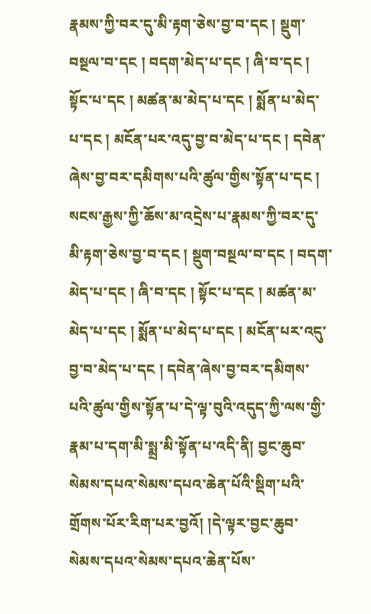རྣམས་ཀྱི་བར་དུ་མི་རྟག་ཅེས་བྱ་བ་དང ། སྡུག་བསྔལ་བ་དང ། བདག་མེད་པ་དང ། ཞི་བ་དང ། སྟོང་པ་དང ། མཚན་མ་མེད་པ་དང ། སྨོན་པ་མེད་པ་དང ། མངོན་པར་འདུ་བྱ་བ་མེད་པ་དང ། དབེན་ཞེས་བྱ་བར་དམིགས་པའི་ཚུལ་གྱིས་སྟོན་པ་དང ། སངས་རྒྱས་ཀྱི་ཆོས་མ་འདྲེས་པ་རྣམས་ཀྱི་བར་དུ་མི་རྟག་ཅེས་བྱ་བ་དང ། སྡུག་བསྔལ་བ་དང ། བདག་མེད་པ་དང ། ཞི་བ་དང ། སྟོང་པ་དང ། མཚན་མ་མེད་པ་དང ། སྨོན་པ་མེད་པ་དང ། མངོན་པར་འདུ་བྱ་བ་མེད་པ་དང ། དབེན་ཞེས་བྱ་བར་དམིགས་པའི་ཚུལ་གྱིས་སྟོན་པ་དེ་ལྟ་བུའི་འདུད་ཀྱི་ལས་གྱི་རྣམ་པ་དག་མི་སྨྲ་མི་སྟོན་པ་འདི་ནི། བྱང་ཆུབ་སེམས་དཔའ་སེམས་དཔའ་ཆེན་པོའི་སྡིག་པའི་གྲོགས་པོར་རིག་པར་བྱའོ། །དེ་ལྟར་བྱང་ཆུབ་སེམས་དཔའ་སེམས་དཔའ་ཆེན་པོས་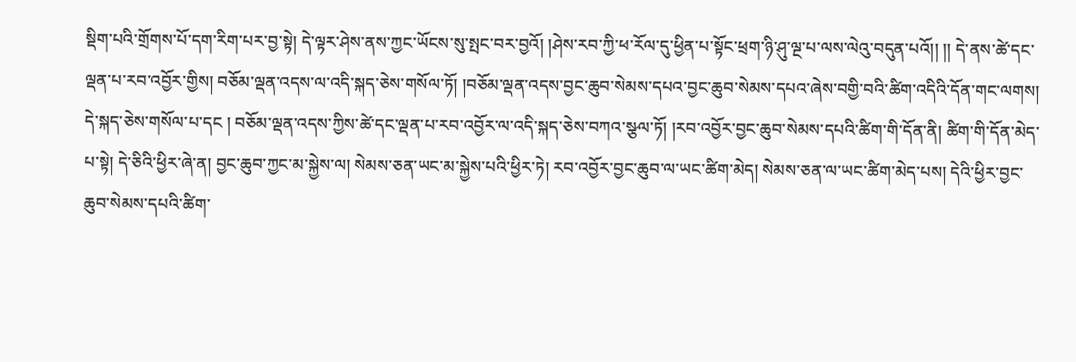སྡིག་པའི་གྲོགས་པོ་དག་རིག་པར་བྱ་སྟེ། དེ་ལྟར་ཤེས་ནས་ཀྱང་ཡོངས་སུ་སྤང་བར་བྱའོ། །ཤེས་རབ་ཀྱི་ཕ་རོལ་དུ་ཕྱིན་པ་སྟོང་ཕྲག་ཉི་ཤུ་ལྔ་པ་ལས་ལེའུ་བདུན་པའོ།། །། དེ་ནས་ཚེ་དང་ལྡན་པ་རབ་འབྱོར་གྱིས། བཅོམ་ལྡན་འདས་ལ་འདི་སྐད་ཅེས་གསོལ་ཏོ། །བཅོམ་ལྡན་འདས་བྱང་ཆུབ་སེམས་དཔའ་བྱང་ཆུབ་སེམས་དཔའ་ཞེས་བགྱི་བའི་ཚིག་འདིའི་དོན་གང་ལགས། དེ་སྐད་ཅེས་གསོལ་པ་དང ། བཅོམ་ལྡན་འདས་ཀྱིས་ཚེ་དང་ལྡན་པ་རབ་འབྱོར་ལ་འདི་སྐད་ཅེས་བཀའ་སྩལ་ཏོ། །རབ་འབྱོར་བྱང་ཆུབ་སེམས་དཔའི་ཚིག་གི་དོན་ནི། ཚིག་གི་དོན་མེད་པ་སྟེ། དེ་ཅིའི་ཕྱིར་ཞེ་ན། བྱང་ཆུབ་ཀྱང་མ་སྐྱེས་ལ། སེམས་ཅན་ཡང་མ་སྐྱེས་པའི་ཕྱིར་ཏེ། རབ་འབྱོར་བྱང་ཆུབ་ལ་ཡང་ཚིག་མེད། སེམས་ཅན་ལ་ཡང་ཚིག་མེད་པས། དེའི་ཕྱིར་བྱང་ཆུབ་སེམས་དཔའི་ཚིག་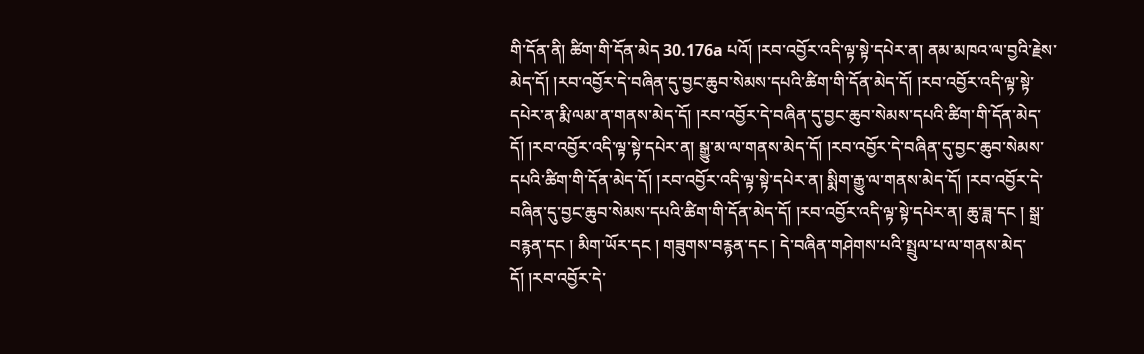གི་དོན་ནི། ཚིག་གི་དོན་མེད 30.176a པའོ། །རབ་འབྱོར་འདི་ལྟ་སྟེ་དཔེར་ན། ནམ་མཁའ་ལ་བྱའི་རྗེས་མེད་དོ། །རབ་འབྱོར་དེ་བཞིན་དུ་བྱང་ཆུབ་སེམས་དཔའི་ཚིག་གི་དོན་མེད་དོ། །རབ་འབྱོར་འདི་ལྟ་སྟེ་དཔེར་ན་རྨི་ལམ་ན་གནས་མེད་དོ། །རབ་འབྱོར་དེ་བཞིན་དུ་བྱང་ཆུབ་སེམས་དཔའི་ཚིག་གི་དོན་མེད་དོ། །རབ་འབྱོར་འདི་ལྟ་སྟེ་དཔེར་ན། སྒྱུ་མ་ལ་གནས་མེད་དོ། །རབ་འབྱོར་དེ་བཞིན་དུ་བྱང་ཆུབ་སེམས་དཔའི་ཚིག་གི་དོན་མེད་དོ། །རབ་འབྱོར་འདི་ལྟ་སྟེ་དཔེར་ན། སྨིག་རྒྱུ་ལ་གནས་མེད་དོ། །རབ་འབྱོར་དེ་བཞིན་དུ་བྱང་ཆུབ་སེམས་དཔའི་ཚིག་གི་དོན་མེད་དོ། །རབ་འབྱོར་འདི་ལྟ་སྟེ་དཔེར་ན། ཆུ་ཟླ་དང ། སྒྲ་བརྙན་དང ། མིག་ཡོར་དང ། གཟུགས་བརྙན་དང ། དེ་བཞིན་གཤེགས་པའི་སྤྲུལ་པ་ལ་གནས་མེད་དོ། །རབ་འབྱོར་དེ་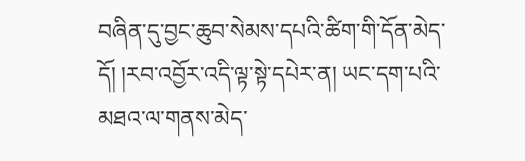བཞིན་དུ་བྱང་ཆུབ་སེམས་དཔའི་ཚིག་གི་དོན་མེད་དོ། །རབ་འབྱོར་འདི་ལྟ་སྟེ་དཔེར་ན། ཡང་དག་པའི་མཐའ་ལ་གནས་མེད་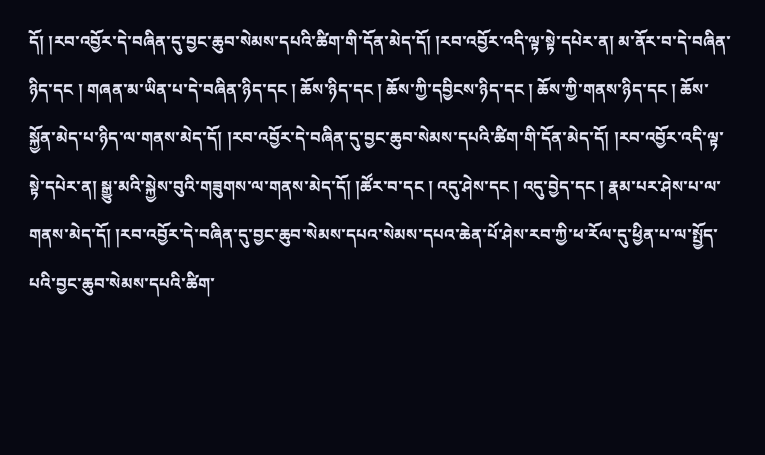དོ། །རབ་འབྱོར་དེ་བཞིན་དུ་བྱང་ཆུབ་སེམས་དཔའི་ཚིག་གི་དོན་མེད་དོ། །རབ་འབྱོར་འདི་ལྟ་སྟེ་དཔེར་ན། མ་ནོར་བ་དེ་བཞིན་ཉིད་དང ། གཞན་མ་ཡིན་པ་དེ་བཞིན་ཉིད་དང ། ཆོས་ཉིད་དང ། ཆོས་ཀྱི་དབྱིངས་ཉིད་དང ། ཆོས་ཀྱི་གནས་ཉིད་དང ། ཆོས་སྐྱོན་མེད་པ་ཉིད་ལ་གནས་མེད་དོ། །རབ་འབྱོར་དེ་བཞིན་དུ་བྱང་ཆུབ་སེམས་དཔའི་ཚིག་གི་དོན་མེད་དོ། །རབ་འབྱོར་འདི་ལྟ་སྟེ་དཔེར་ན། སྒྱུ་མའི་སྐྱེས་བུའི་གཟུགས་ལ་གནས་མེད་དོ། །ཚོར་བ་དང ། འདུ་ཤེས་དང ། འདུ་བྱེད་དང ། རྣམ་པར་ཤེས་པ་ལ་གནས་མེད་དོ། །རབ་འབྱོར་དེ་བཞིན་དུ་བྱང་ཆུབ་སེམས་དཔའ་སེམས་དཔའ་ཆེན་པོ་ཤེས་རབ་ཀྱི་ཕ་རོལ་དུ་ཕྱིན་པ་ལ་སྤྱོད་པའི་བྱང་ཆུབ་སེམས་དཔའི་ཚིག་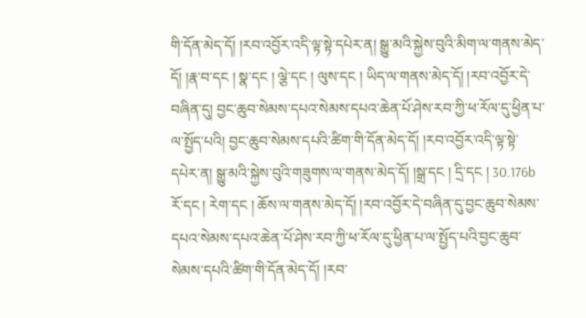གི་དོན་མེད་དོ། །རབ་འབྱོར་འདི་ལྟ་སྟེ་དཔེར་ན། སྒྱུ་མའི་སྐྱེས་བུའི་མིག་ལ་གནས་མེད་དོ། །རྣ་བ་དང ། སྣ་དང ། ལྕེ་དང ། ལུས་དང ། ཡིད་ལ་གནས་མེད་དོ། །རབ་འབྱོར་དེ་བཞིན་དུ། བྱང་ཆུབ་སེམས་དཔའ་སེམས་དཔའ་ཆེན་པོ་ཤེས་རབ་ཀྱི་ཕ་རོལ་དུ་ཕྱིན་པ་ལ་སྤྱོད་པའི། བྱང་ཆུབ་སེམས་དཔའི་ཚིག་གི་དོན་མེད་དོ། །རབ་འབྱོར་འདི་ལྟ་སྟེ་དཔེར་ན། སྒྱུ་མའི་སྐྱེས་བུའི་གཟུགས་ལ་གནས་མེད་དོ། །སྒྲ་དང ། དྲི་དང ། 30.176b རོ་དང ། རེག་དང ། ཆོས་ལ་གནས་མེད་དོ། །རབ་འབྱོར་དེ་བཞིན་དུ་བྱང་ཆུབ་སེམས་དཔའ་སེམས་དཔའ་ཆེན་པོ་ཤེས་རབ་ཀྱི་ཕ་རོལ་དུ་ཕྱིན་པ་ལ་སྤྱོད་པའི་བྱང་ཆུབ་སེམས་དཔའི་ཚིག་གི་དོན་མེད་དོ། །རབ་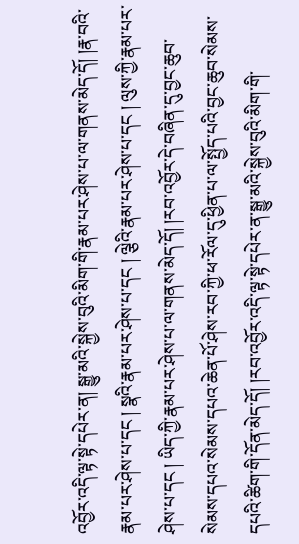འབྱོར་འདི་ལྟ་སྟེ་དཔེར་ན། སྒྱུ་མའི་སྐྱེས་བུའི་མིག་གི་རྣམ་པར་ཤེས་པ་ལ་གནས་མེད་དོ། །རྣ་བའི་རྣམ་པར་ཤེས་པ་དང ། སྣའི་རྣམ་པར་ཤེས་པ་དང ། ལྕེའི་རྣམ་པར་ཤེས་པ་དང ། ལུས་ཀྱི་རྣམ་པར་ཤེས་པ་དང ། ཡིད་ཀྱི་རྣམ་པར་ཤེས་པ་ལ་གནས་མེད་དོ། །རབ་འབྱོར་དེ་བཞིན་དུ་བྱང་ཆུབ་སེམས་དཔའ་སེམས་དཔའ་ཆེན་པོ་ཤེས་རབ་ཀྱི་ཕ་རོལ་དུ་ཕྱིན་པ་ལ་སྤྱོད་པའི་བྱང་ཆུབ་སེམས་དཔའི་ཚིག་གི་དོན་མེད་དོ། །རབ་འབྱོར་འདི་ལྟ་སྟེ་དཔེར་ན་སྒྱུ་མའི་སྐྱེས་བུའི་མིག་གི་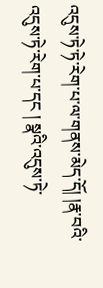འདུས་ཏེ་ཏེ་རེག་པ་ལ་གནས་མེད་དོ། །རྣ་བའི་འདུས་ཏེ་རེག་པ་དང ། སྣའི་འདུས་ཏེ་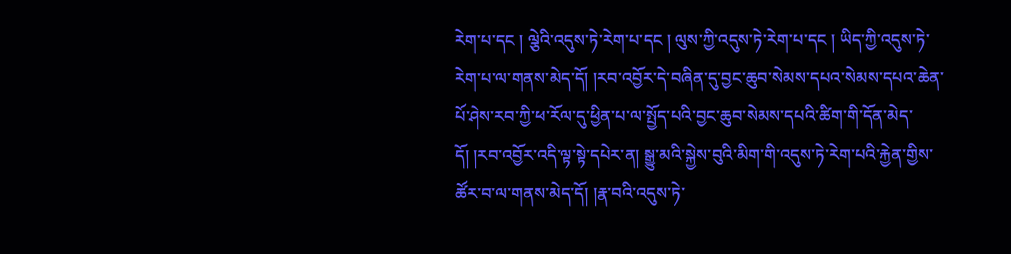རེག་པ་དང ། ལྕེའི་འདུས་ཏེ་རེག་པ་དང ། ལུས་ཀྱི་འདུས་ཏེ་རེག་པ་དང ། ཡིད་ཀྱི་འདུས་ཏེ་རེག་པ་ལ་གནས་མེད་དོ། །རབ་འབྱོར་དེ་བཞིན་དུ་བྱང་ཆུབ་སེམས་དཔའ་སེམས་དཔའ་ཆེན་པོ་ཤེས་རབ་ཀྱི་ཕ་རོལ་དུ་ཕྱིན་པ་ལ་སྤྱོད་པའི་བྱང་ཆུབ་སེམས་དཔའི་ཚིག་གི་དོན་མེད་དོ། །རབ་འབྱོར་འདི་ལྟ་སྟེ་དཔེར་ན། སྒྱུ་མའི་སྐྱེས་བུའི་མིག་གི་འདུས་ཏེ་རེག་པའི་རྐྱེན་གྱིས་ཚོར་བ་ལ་གནས་མེད་དོ། །རྣ་བའི་འདུས་ཏེ་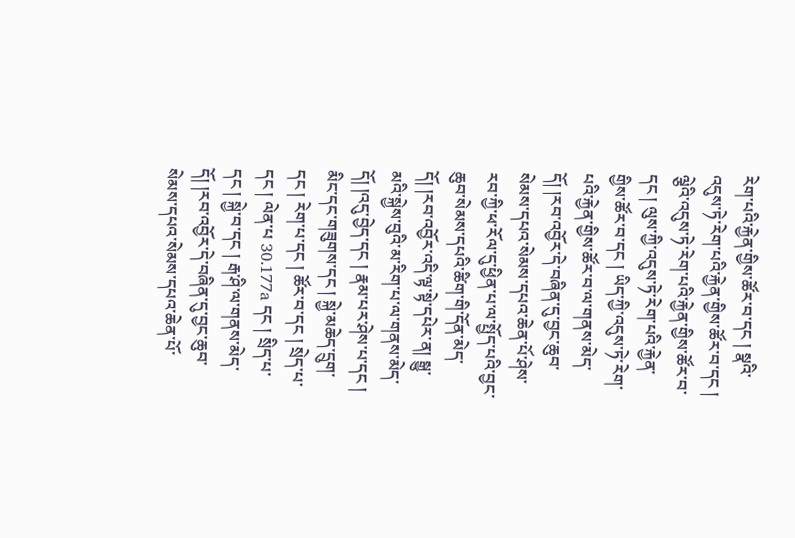རེག་པའི་རྐྱེན་གྱིས་ཚོར་བ་དང ། སྣའི་འདུས་ཏེ་རེག་པའི་རྐྱེན་གྱིས་ཚོར་བ་དང ། ལྕེའི་འདུས་ཏེ་རེག་པའི་རྐྱེན་གྱིས་ཚོར་བ་དང ། ལུས་ཀྱི་འདུས་ཏེ་རེག་པའི་རྐྱེན་གྱིས་ཚོར་བ་དང ། ཡིད་ཀྱི་འདུས་ཏེ་རེག་པའི་རྐྱེན་གྱིས་ཚོར་བ་ལ་གནས་མེད་དོ། །རབ་འབྱོར་དེ་བཞིན་དུ་བྱང་ཆུབ་སེམས་དཔའ་སེམས་དཔའ་ཆེན་པོ་ཤེས་རབ་ཀྱི་ཕ་རོལ་དུ་ཕྱིན་པ་ལ་སྤྱོད་པའི་བྱང་ཆུབ་སེམས་དཔའི་ཚིག་གི་དོན་མེད་དོ། །རབ་འབྱོར་འདི་ལྟ་སྟེ་དཔེར་ན། སྒྱུ་མའི་སྐྱེས་བུའི་མ་རིག་པ་ལ་གནས་མེད་དོ། །འདུ་བྱེད་དང ། རྣམ་པར་ཤེས་པ་དང ། མིང་དང་གཟུགས་དང ། སྐྱེ་མཆེད་དྲུག་དང ། རེག་པ་དང ། ཚོར་བ་དང ། སྲེད་པ་དང ། ལེན་པ 30.177a དང ། སྲིད་པ་དང ། སྐྱེ་བ་དང ། རྒ་ཤི་ལ་གནས་མེད་དོ། །རབ་འབྱོར་དེ་བཞིན་དུ་བྱང་ཆུབ་སེམས་དཔའ་སེམས་དཔའ་ཆེན་པོ་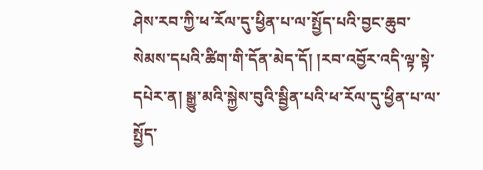ཤེས་རབ་ཀྱི་ཕ་རོལ་དུ་ཕྱིན་པ་ལ་སྤྱོད་པའི་བྱང་ཆུབ་སེམས་དཔའི་ཚིག་གི་དོན་མེད་དོ། །རབ་འབྱོར་འདི་ལྟ་སྟེ་དཔེར་ན། སྒྱུ་མའི་སྐྱེས་བུའི་སྦྱིན་པའི་ཕ་རོལ་དུ་ཕྱིན་པ་ལ་སྤྱོད་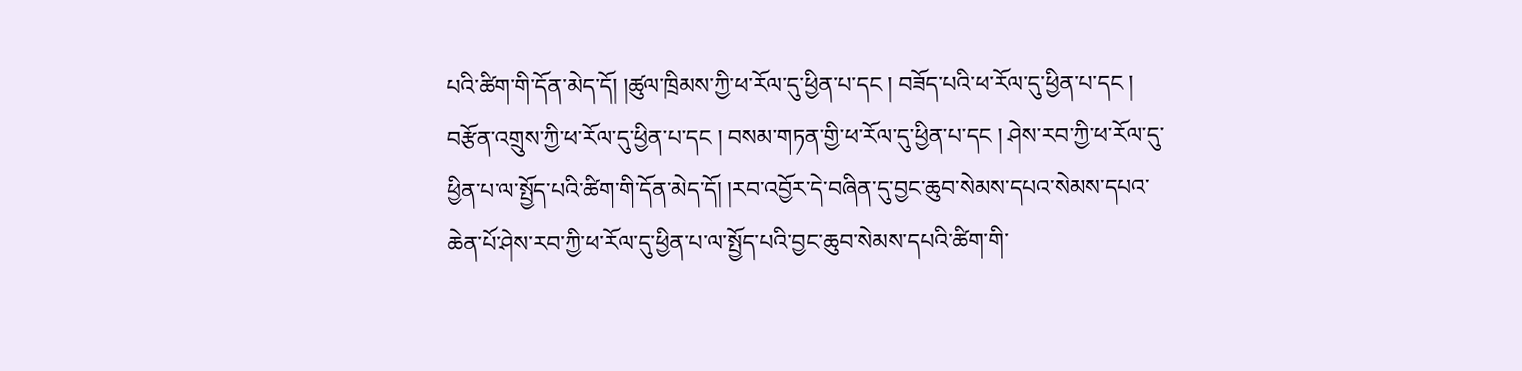པའི་ཚིག་གི་དོན་མེད་དོ། །ཚུལ་ཁྲིམས་ཀྱི་ཕ་རོལ་དུ་ཕྱིན་པ་དང ། བཟོད་པའི་ཕ་རོལ་དུ་ཕྱིན་པ་དང ། བརྩོན་འགྲུས་ཀྱི་ཕ་རོལ་དུ་ཕྱིན་པ་དང ། བསམ་གཏན་གྱི་ཕ་རོལ་དུ་ཕྱིན་པ་དང ། ཤེས་རབ་ཀྱི་ཕ་རོལ་དུ་ཕྱིན་པ་ལ་སྤྱོད་པའི་ཚིག་གི་དོན་མེད་དོ། །རབ་འབྱོར་དེ་བཞིན་དུ་བྱང་ཆུབ་སེམས་དཔའ་སེམས་དཔའ་ཆེན་པོ་ཤེས་རབ་ཀྱི་ཕ་རོལ་དུ་ཕྱིན་པ་ལ་སྤྱོད་པའི་བྱང་ཆུབ་སེམས་དཔའི་ཚིག་གི་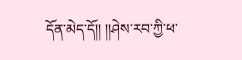དོན་མེད་དོ།། །།ཤེས་རབ་ཀྱི་ཕ་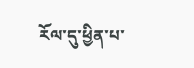རོལ་དུ་ཕྱིན་པ་